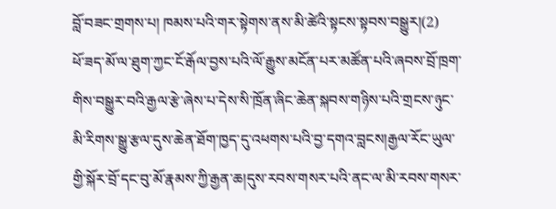བློ་བཟང་གྲགས་པ། ཁམས་པའི་གར་སྟེགས་ནས་མི་ཚེའི་སྟངས་སྟབས་བསྒྱུར།(2)
ཕོ་ཟད་མོ་ལ་ཐུག་ཀྱང་ངོ་རྒོལ་བྱས་པའི་ལོ་རྒྱུས་མངོན་པར་མཚོན་པའི་ཞབས་བྲོ་ཁྲག་གིས་བསྒྱུར་བའི་རྒྱལ་རྩེ་ཞེས་པ་དེས་སི་ཁྲོན་ཞིང་ཆེན་སྐབས་གཉིས་པའི་གྲངས་ཉུང་མི་རིགས་སྒྱུ་རྩལ་དུས་ཆེན་ཐོག་ཁྱད་དུ་འཕགས་པའི་བྱ་དགའ་བླངས།རྒྱལ་རོང་ཡུལ་གྱི་སྐོར་བྲོ་དང་བུ་མོ་རྣམས་ཀྱི་རྒྱན་ཆ།དུས་རབས་གསར་པའི་ནང་ལ་མི་རབས་གསར་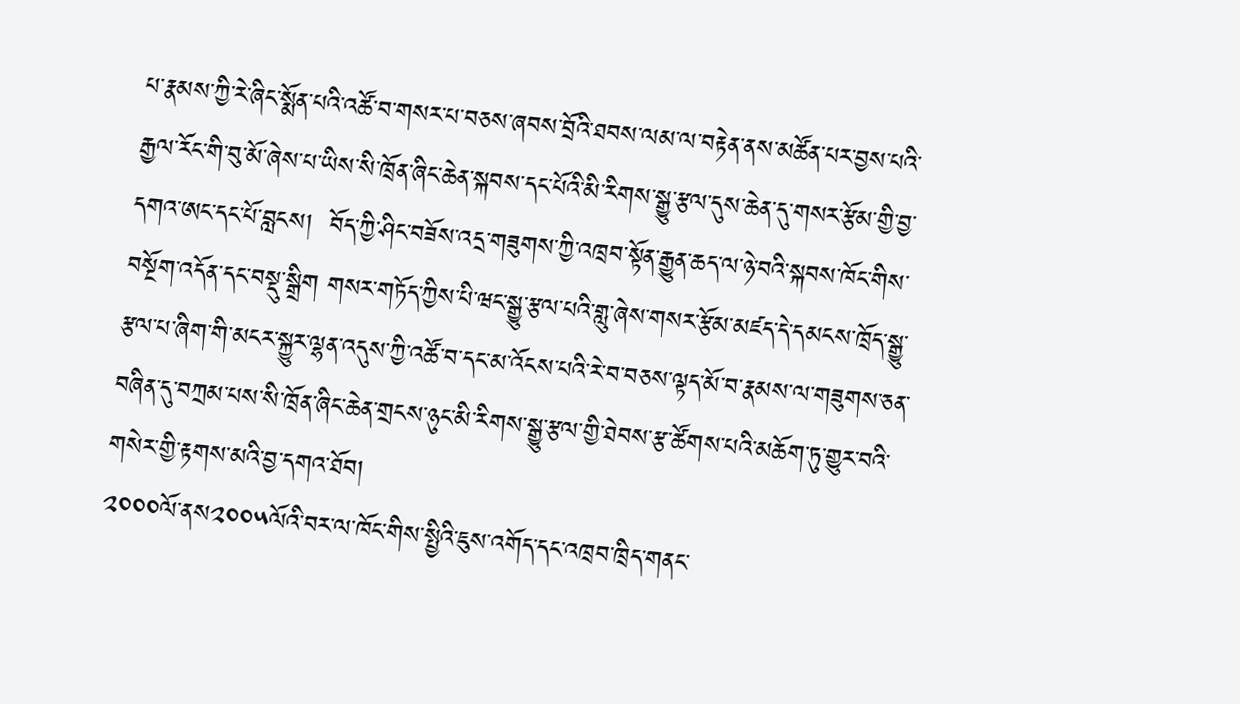པ་རྣམས་ཀྱི་རེ་ཞིང་སྨོན་པའི་འཚོ་བ་གསར་པ་བཅས་ཞབས་བྲོའི་ཐབས་ལམ་ལ་བརྟེན་ནས་མཚོན་པར་བྱས་པའི་རྒྱལ་རོང་གི་བུ་མོ་ཞེས་པ་ཡིས་སི་ཁྲོན་ཞིང་ཆེན་སྐབས་དང་པོའི་མི་རིགས་སྒྱུ་རྩལ་དུས་ཆེན་དུ་གསར་རྩོམ་གྱི་བྱ་དགའ་ཨང་དང་པོ་བླངས།  བོད་ཀྱི་ཤིང་བཟོས་འདྲ་གཟུགས་ཀྱི་འཁྲབ་སྟོན་རྒྱུན་ཆད་ལ་ཉེ་བའི་སྐབས་ཁོང་གིས་བསྔོག་འདོན་དང་བསྡུ་སྒྲིག གསར་གཏོད་ཀྱིས་པི་ཝང་སྒྱུ་རྩལ་པའི་གླུ་ཞེས་གསར་རྩོམ་མཛད་དེ་དམངས་ཁྲོད་སྒྱུ་རྩལ་པ་ཞིག་གི་མངར་སྐྱུར་ལྷན་འདུས་ཀྱི་འཚོ་བ་དང་མ་འོངས་པའི་རེ་བ་བཅས་ལྟད་མོ་བ་རྣམས་ལ་གཟུགས་ཅན་བཞིན་དུ་བཀྲམ་པས་སི་ཁྲོན་ཞིང་ཆེན་གྲངས་ཉུང་མི་རིགས་སྒྱུ་རྩལ་གྱི་ཐེབས་རྩ་ཚོགས་པའི་མཆོག་ཏུ་གྱུར་བའི་གསེར་གྱི་རྟགས་མའི་བྱ་དགའ་ཐོབ།
༢༠༠༠ལོ་ནས༢༠༠༥ལོའི་བར་ལ་ཁོང་གིས་སྤྱིའི་ཇུས་འགོད་དང་འཁྲབ་ཁྲིད་གནང་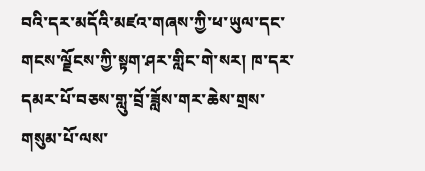བའི་དར་མདོའི་མཛའ་གཞས་ཀྱི་ཕ་ཡུལ་དང་གངས་ལྗོངས་ཀྱི་སྟག་ཤར་གླིང་གེ་སར། ཁ་དར་དམར་པོ་བཅས་གླུ་བྲོ་ཟློས་གར་ཆེས་གྲས་གསུམ་པོ་ལས་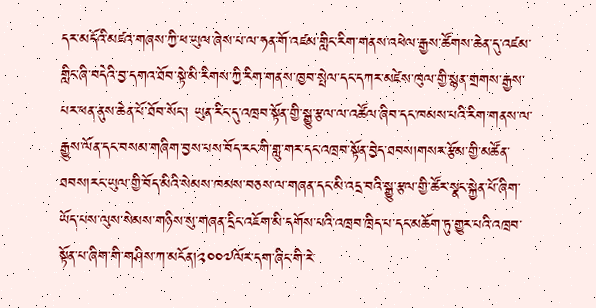དར་མདོའི་མཛའ་གཞས་ཀྱི་ཕ་ཡུལ་ཞེས་པ་ལ་ཧན་གོ་འཛམ་གླིང་རིག་གནས་འཕེལ་རྒྱས་ཚོགས་ཆེན་དུ་འཛམ་གླིང་ཞི་བདེའི་བྱ་དགའ་ཐོབ་སྟེ་མི་རིགས་ཀྱི་རིག་གནས་ཁྱབ་སྤེལ་དང་དཀར་མཛེས་ཁུལ་གྱི་སྙན་གྲགས་རྒྱས་པར་ཕན་ནུས་ཆེན་པོ་ཐོབ་སོང་། ཡུན་རིང་དུ་འཁྲབ་སྟོན་གྱི་སྒྱུ་རྩལ་ལ་འཚོལ་ཞིབ་དང་ཁམས་པའི་རིག་གནས་ལ་རྒྱུས་ལོན་དང་བསམ་གཞིག་བྱས་པས་བོད་རང་གི་གླུ་གར་དང་འཁྲབ་སྟོན་བྱེད་ཐབས།གསར་རྩོམ་གྱི་མཚོན་ཐབས།རང་ཡུལ་གྱི་བོད་མིའི་སེམས་ཁམས་བཅས་ལ་གཞན་དང་མི་འདྲ་བའི་སྒྱུ་རྩལ་གྱི་ཚོར་སྣང་སྐྱེན་པོ་ཞིག་ཡོད་པས་ལུས་སེམས་གཉིས་སུ་གཞན་དྲིང་འཇོག་མི་དགོས་པའི་འཁྲབ་ཁྲིད་པ་དང་མཆོག་ཏུ་གྱུར་པའི་འཁྲབ་སྟོན་པ་ཞིག་གི་གཤིས་ཀ་མངོན།༢༠༠༧ལོར་དག་ཞིང་གི་རེ་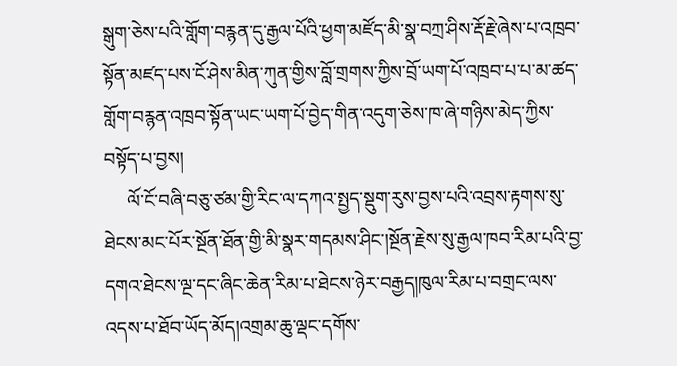སྒུག་ཅེས་པའི་གློག་བརྙན་དུ་རྒྱལ་པོའི་ཕྱག་མཛོད་མི་སྣ་བཀྲ་ཤིས་རྡོ་རྗེ་ཞེས་པ་འཁྲབ་སྟོན་མཛད་པས་ངོ་ཤེས་མིན་ཀུན་གྱིས་བློ་གྲགས་ཀྱིས་བྲོ་ཡག་པོ་འཁྲབ་པ་པ་མ་ཚད་གློག་བརྙན་འཁྲབ་སྟོན་ཡང་ཡག་པོ་བྱེད་གིན་འདུག་ཅེས་ཁ་ཞེ་གཉིས་མེད་ཀྱིས་བསྟོད་པ་བྱས།
     ལོ་ངོ་བཞི་བཅུ་ཙམ་གྱི་རིང་ལ་དཀའ་སྤྱད་སྡུག་རུས་བྱས་པའི་འབྲས་རྟགས་སུ་ཐེངས་མང་པོར་སྔོན་ཐོན་གྱི་མི་སྣར་གདམས་ཤིང་།སྔོན་རྗེས་སུ་རྒྱལ་ཁབ་རིམ་པའི་བྱ་དགའ་ཐེངས་ལྔ་དང་ཞིང་ཆེན་རིམ་པ་ཐེངས་ཉེར་བརྒྱད།ཁུལ་རིམ་པ་བགྲང་ལས་འདས་པ་ཐོབ་ཡོད་མོད།འགྲམ་ཆུ་ལྡང་དགོས་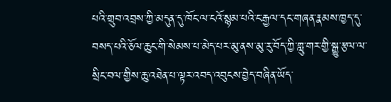པའི་གྲུབ་འབྲས་ཀྱི་མདུན་དུ་ཁོང་ལ་ངའོ་སྙམ་པའི་ང་རྒྱལ་དང་གཞན་རྣམས་ཁྱད་དུ་བསད་པའི་ཅོལ་ཆུང་གི་སེམས་པ་མེད་པར་མུ་ནས་མུ་རུ་བོད་ཀྱི་གླུ་གར་གྱི་སྒྱུ་རྩལ་ལ་སྲིང་བལ་གྱིས་ཆུ་འཐེན་པ་ལྟར་འབད་འབུངས་བྱེད་བཞིན་ཡོད་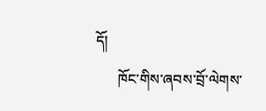དོ།
      ཁོང་གིས་ཞབས་བྲོ་ལེགས་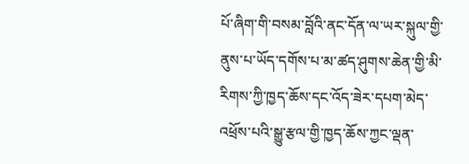པོ་ཞིག་གི་བསམ་བློའི་ནང་དོན་ལ་ཡར་སྐུལ་གྱི་ནུས་པ་ཡོད་དགོས་པ་མ་ཚད་ཤུགས་ཆེན་གྱི་མི་རིགས་ཀྱི་ཁྱད་ཆོས་དང་འོད་ཟེར་དཔག་མེད་འཕྲོས་པའི་སྒྱུ་རྩལ་གྱི་ཁྱད་ཆོས་ཀྱང་ལྡན་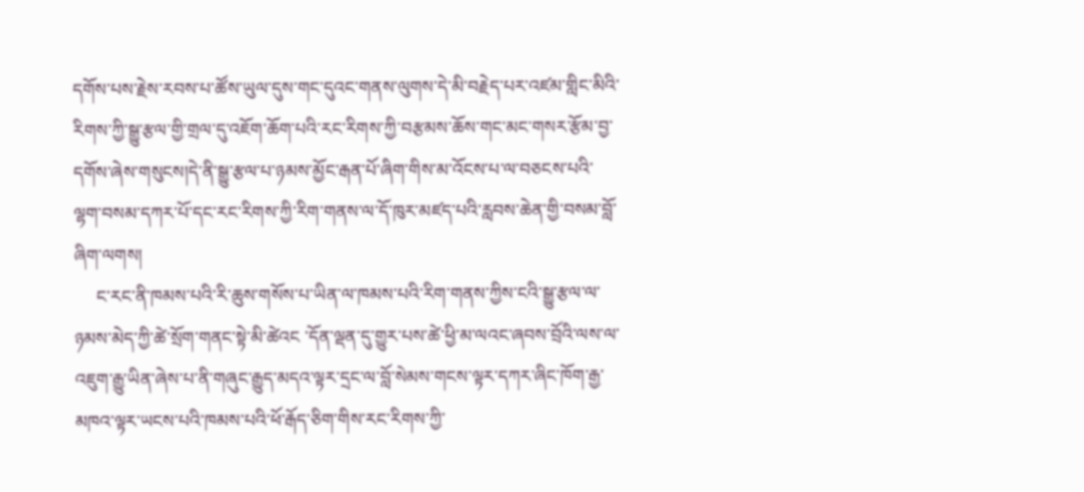དགོས་པས་རྗེས་རབས་པ་ཚོས་ཡུལ་དུས་གང་དུའང་གནས་ལུགས་དེ་མི་བརྗེད་པར་འཛམ་གླིང་མིའི་རིགས་ཀྱི་སྒྱུ་རྩལ་གྱི་གྲལ་དུ་འཇོག་ཆོག་པའི་རང་རིགས་ཀྱི་བརྩམས་ཆོས་གང་མང་གསར་རྩོམ་བྱ་དགོས་ཞེས་གསུངས།དེ་ནི་སྒྱུ་རྩལ་པ་ཉམས་མྱོང་རྒན་པོ་ཞིག་གིས་མ་འོངས་པ་ལ་བཅངས་པའི་ལྷག་བསམ་དཀར་པོ་དང་རང་རིགས་ཀྱི་རིག་གནས་ལ་དོ་ཁུར་མཛད་པའི་རླབས་ཆེན་གྱི་བསམ་བློ་ཞིག་ལགས།
     ང་རང་ནི་ཁམས་པའི་རི་ཆུས་གསོས་པ་ཡིན་ལ་ཁམས་པའི་རིག་གནས་ཀྱིས་ངའི་སྒྱུ་རྩལ་ལ་ཉམས་མེད་ཀྱི་ཚེ་སྲོག་གནང་སྟེ་མི་ཚེའང ་དོན་ལྡན་དུ་གྱུར་པས་ཚེ་ཕྱི་མ་ལའང་ཞབས་བྲོའི་ལས་ལ་འཇུག་རྒྱུ་ཡིན་ཞེས་པ་ནི་གཞུང་རྒྱུད་མདའ་ལྟར་དྲང་ལ་བློ་སེམས་གངས་ལྟར་དཀར་ཞིང་ཁོག་རྒྱ་མཁའ་ལྟར་ཡངས་པའི་ཁམས་པའི་ཕོ་རྒོད་ཅིག་གིས་རང་རིགས་ཀྱི་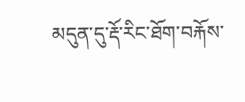མདུན་དུ་རྡོ་རིང་ཐོག་བརྐོས་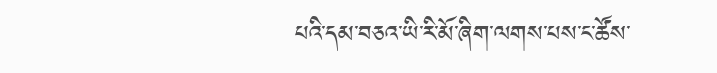པའི་དམ་བཅའ་ཡི་རི་མོ་ཞིག་ལགས་པས་ང་ཚོས་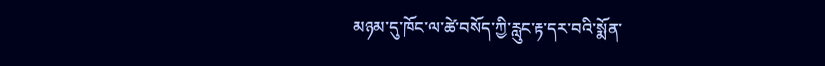མཉམ་དུ་ཁོང་ལ་ཚེ་བསོད་ཀྱི་རླུང་རྟ་དར་བའི་སྨོན་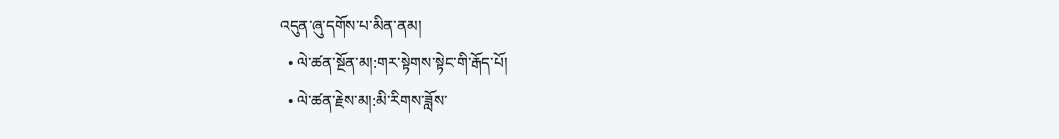འདུན་ཞུ་དགོས་པ་མིན་ནམ།
  • ལེ་ཚན་སྔོན་མ།:གར་སྟེགས་སྟེང་གི་རྒོད་པོ།
  • ལེ་ཚན་རྗེས་མ།:མི་རིགས་ཟློས་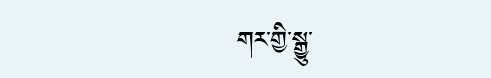གར་གྱི་སྒྱུ་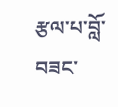རྩལ་པ་བློ་བཟང་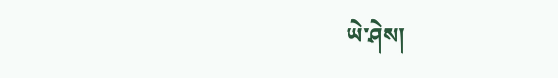ཡེ་ཤེས།